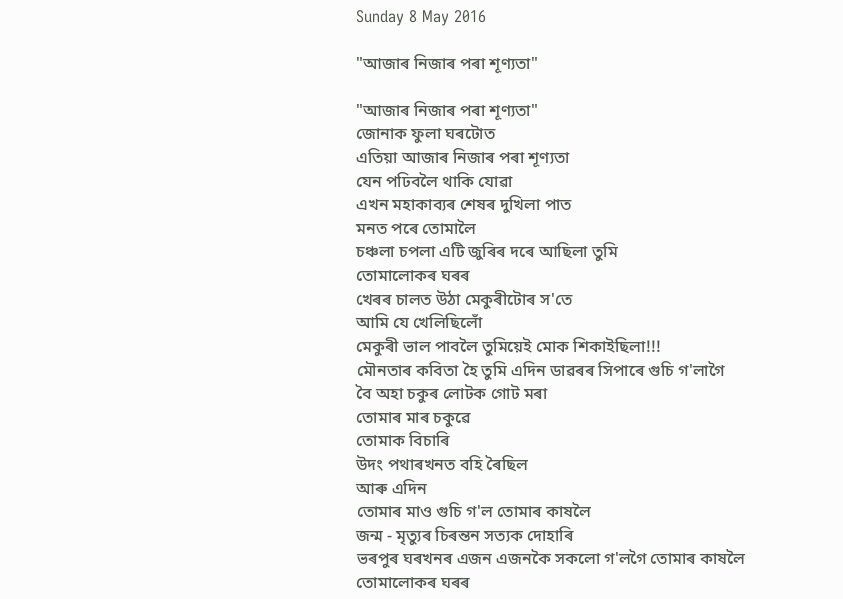Sunday 8 May 2016

"আজাৰ নিজাৰ পৰা শূণ্যতা"

"আজাৰ নিজাৰ পৰা শূণ্যতা"
জোনাক ফুলা ঘৰটোত
এতিয়া আজাৰ নিজাৰ পৰা শূণ্যতা
যেন পঢিবলৈ থাকি যোৱা
এখন মহাকাব্যৰ শেষৰ দুখিলা পাত
মনত পৰে তোমালৈ
চঞ্চলা চপলা এটি জুৰিৰ দৰে আছিলা তুমি
তোমালোকৰ ঘৰৰ
খেৰৰ চালত উঠা মেকুৰীটোৰ স'তে
আমি যে খেলিছিলোঁ
মেকুৰী ভাল পাবলৈ তুমিয়েই মোক শিকাইছিলা!!!
মৌনতাৰ কবিতা হৈ তুমি এদিন ডাৱৰৰ সিপাৰে গুচি গ'লাগৈ
বৈ অহা চকুৰ লোটক গোট মৰা
তোমাৰ মাৰ চকুৱে
তোমাক বিচাৰি
উদং পথাৰখনত বহি ৰৈছিল
আৰু এদিন
তোমাৰ মাও গুচি গ'ল তোমাৰ কাষলৈ
জন্ম - মৃত্যুৰ চিৰন্তন সত্যক দোহাৰি
ভৰপুৰ ঘৰখনৰ এজন এজনকৈ সকলো গ'লগৈ তোমাৰ কাষলৈ
তোমালোকৰ ঘৰৰ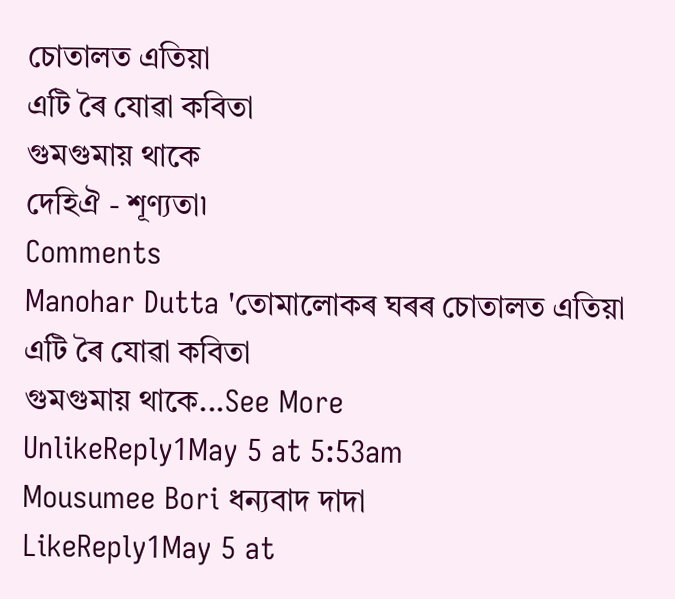চোতালত এতিয়া
এটি ৰৈ যোৱা কবিতা
গুমগুমায় থাকে
দেহিঐ - শূণ্যতা৷
Comments
Manohar Dutta 'তোমালোকৰ ঘৰৰ চোতালত এতিয়া
এটি ৰৈ যোৱা কবিতা
গুমগুমায় থাকে...See More
UnlikeReply1May 5 at 5:53am
Mousumee Bori ধন্যবাদ দাদা
LikeReply1May 5 at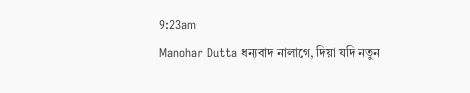9:23am
Manohar Dutta ধন্যবাদ নালাগে, দিয়া যদি নতুন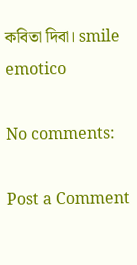কবিতা দিবা। smile emotico

No comments:

Post a Comment